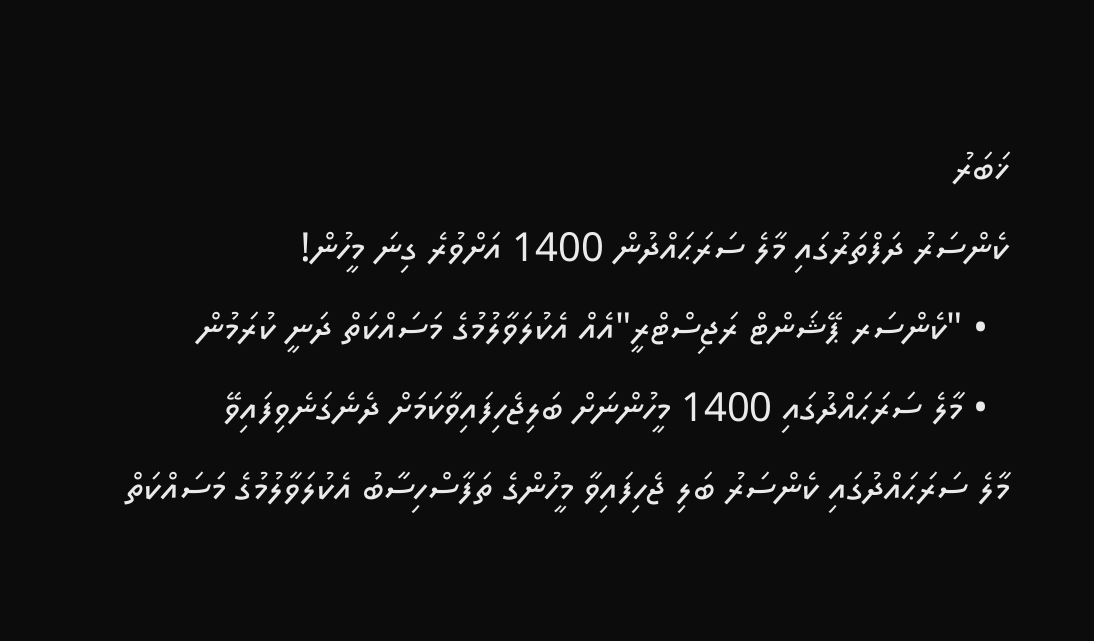ޚަބަރު
ކެންސަރު ދަފްތަރުގައި މާލެ ސަރަޙައްދުން 1400 އަށްވުރެ ގިނަ މީހުން!
  • "ކެންސަރ ޕޭޝަންޓް ރަޖިސްޓްރީ"އެއް އެކުލަވާލުމުގެ މަސައްކަތް ދަނީ ކުރަމުން
  • މާލެ ސަރަޙައްދުގައި 1400 މީހުންނަށް ބަލިޖެހިފައިވާކަމަށް ދެނެގަނެވިފައިވޭ
މާލެ ސަރަޙައްދުގައި ކެންސަރު ބަލި ޖެހިފައިވާ މީހުންގެ ތަފާސްހިސާބު އެކުލަވާލުމުގެ މަސައްކަތް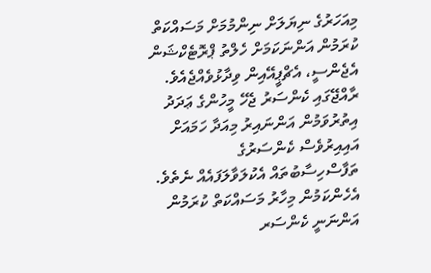މިއަހަރުގެ ނިޔަލަށް ނިންމުމަށް މަސައްކަތް ކުރަމުން އަންނަކަމަށް ހެލްތު ޕްރޮޓެކްޝަން އެޖެންސީ، އެޗްޕީއޭއިން ވިދާޅުވެއްޖެއެވެ.
ރާއްޖޭގައި ކެންސަރު ޖެހޭ މީހުންގެ ޢަދަދު އިތުރުވަމުން އަންނައިރު މިއަދާ ހަމައަށް އައިއިރުވެސް ކެންސަރުގެ ތަފާސްހިސާބުތައް އެކުލަވާލަފައެއް ނެތެވެ. އެހެންކަމުން މިހާރު މަސައްކަތް ކުރަމުން އަންނަނީ ކެންސަރ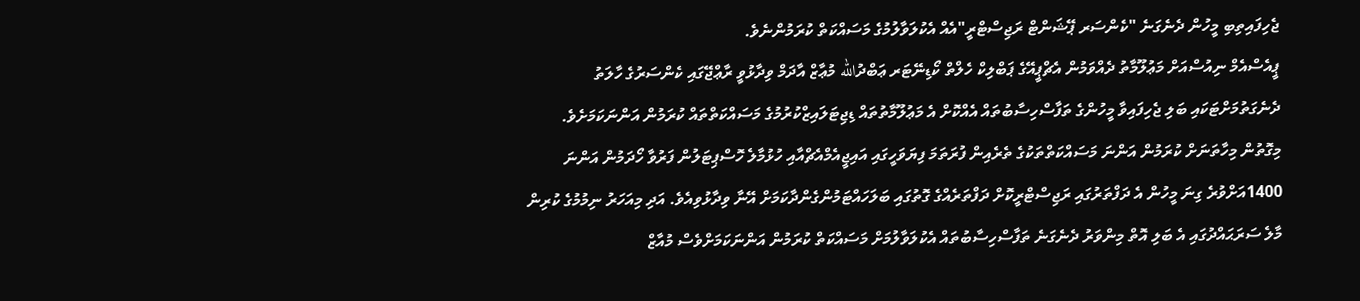ޖެހިފައިތިބި މީހުން ދެނެގަނެ "ކެންސަރ ޕޭޝަންޓް ރަޖިސްޓްރީ"އެއް އެކުލަވާލުމުގެ މަސައްކަތް ކުރަމުންނެވެ.
ޕީއެސްއެމް ނިއުސްއަށް މަޢުލޫމާތު ދެއްވަމުން އެޗްޕީއޭގެ ޕަބްލިކް ހެލްތް ކޯޑިނޭޓަރ ޢަބްދުالله މުޢާޒް އާދަމް ވިދާޅުވީ ރާޢްޖޭގައި ކެންސަރުގެ ހާލަތު ދެނެގަތުމަށްޓަކައި ބަލި ޖެހިފައިވާ މީހުންގެ ތަފާސްހިސާބުތައް އެއްކޮށް އެ މަޢުލޫމާތުތައް ޑިޖިޓަލައިޒްކުރުމުގެ މަސައްކަތްތައް ކުރަމުން އަންނަކަމަށެވެ.
މިގޮތުން މިހާތަނަށް ކުރަމުން އަންނަ މަސައްކަތްތަކުގެ ތެރެއިން ފުރަތަމަ ފިޔަވަހީގައި އައިޖީއެމްއެޗްއާއި ހުޅުމާލެ ހޮސްޕިޓަލުން ފަރުވާ ހޯދަމުން އަންނަ 1400އަށްވުރެ ގިނަ މީހުން އެ ދަފްތަރުގައި ރަޖިސްޓްރީކޮށް ދަފްތަރެއްގެ ގޮތުގައި ބަލަހައްޓަމުންގެންދާކަމަށް އޭނާ ވިދާޅުވިއެވެ. އަދި މިއަހަރު ނިމުމުގެ ކުރިން މާލެ ސަރަޙައްދުގައި އެ ބަލި އޮތް މިންވަރު ދެނެގަނެ ތަފާސްހިސާބުތައް އެކުލަވާލުމަށް މަސައްކަތް ކުރަމުން އަންނަކަމަށްވެސް މުއާޒް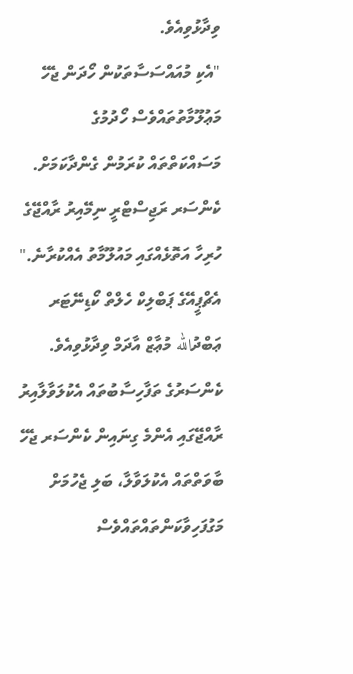ވިދާޅުވިއެވެ.
"އެކި މުއައްސަސާތަކުން ހޯދަން ޖެހޭ މަޢުލޫމާތުތައްވެސް ހޯދުމުގެ މަސައްކަތްތައް ކުރަމުން ގެންދާކަމަށް. ކެންސަރ ރަޖިސްޓްރީ ނިމޭއިރު ރާއްޖޭގެ ހުރިހާ އަތޮޅެއްގައި މައުލޫމާތު އެއްކުރާނެ." އެޗްޕީއޭގެ ޕަބްލިކް ހެލްތް ކޯޑިނޭޓަރ ޢަބްދުالله މުޢާޒް އާދަމް ވިދާޅުވިއެވެ.
ކެންސަރުގެ ތަފާހިސާބުތައް އެކުލަވާލާއިރު ރާއްޖޭގައި އެންމެ ގިނައިން ކެންސަރ ޖެހޭ ބާވަތްތައް އެކުލަވާލާ، ބަލި ޖެހުމަށް މަގުފަހިވާކަންތައްތައްވެސް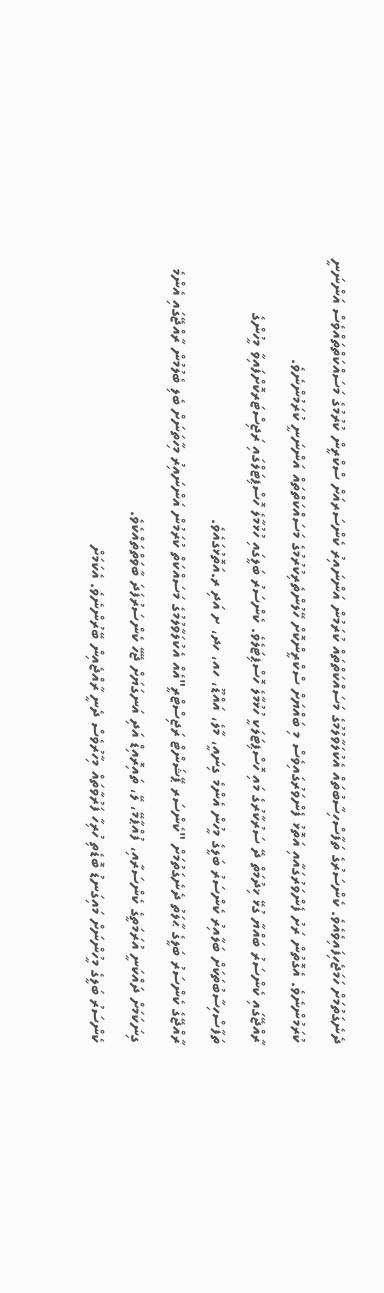ދެނެގަތުމަށް ހަމަޖެހިފައިވެއެވެ. ކެންސަރުގެ ތަފާސްހިސާބުތައް އެކުލަވާލުމުގެ މަސައްކަތްތައް ކުރަމުން އަންނައިރު ކެންސަރއަށް ސްކްރީން ކުރުމުގެ މަސައްކަތްތައްވެސް އަންނަނީ ކުރަމުންނެވެ. އެގޮތުން ރަށު ފެންވަރުގައާއި އަތޮޅު ފެންވަރުގައިވެސް މި ބައްޔަށް ސްކްރީންކޮށް ހޭލުންތެރިކުރުމުގެ މަސައްކަތްތައް އަންނަނީ ކުރަމުންނެވެ.
ރާއްޖޭގައި ކެންސަރު ބައްޔާ ގުޅޭ ޚިދުމަތް ދޭ ސަރުކާރުގެ މައި ހޮސްޕިޓަލަކީ ހުޅުމާލެ ހޮސްޕިޓަލެވެ. ކެންސަރު ބަލީގައި ހުޅުމާލެ ހޮސްޕިޓަލްގައި ރަޖިސްޓަރކޮށްފައިވާ މީހުންގެ ތަފާސްހިސާބުތަކަށް ބަލާއިރު ކެންސަރު ބަލީގެ މީހުން އެންމެ ގިނައީ، މާލެ، އައްޑޫ، ހއ، ހދ، ށ އަދި ރ.އަތޮޅުގައެވެ.
ރާއްޖޭގެ ކެންސަރު ބަލީގެ ޙާލަތު ދެނެގަތުމަށް "ކެންސަރ ޕޭޝަންޓް ރަޖިސްޓްރީ"އެއް އެކުލަވާލުމުގެ މަސައްކަތް ކުރަމުން އަންނައިރު މިހާތަނަށް ބެލި ބެލުމުން ރާއްޖޭގައި އެންމެ ގިނަކަމަށް ދައްކަނީ އުރަމަތީގެ ކެންސަރާއި، ފުއްޕާމޭ، ލޭ، ތައިރޮއިޑް އަދި އަނގަޔަށް ޖޭހޭ ކެންސަރުފަދަ ބާވަތްތައްކެވެ.
ކެންސަރު ބަލީގެ މީހުންނަށް މައިގަނޑު ބޮޑެތި ހުރިހާ ފަރުވާތައް މިހާރުވެސް ދެނީ ރާއްޖެއިން ބޭރުންނެވެ. އެކަމަށް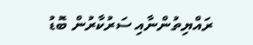ރައްޔިތުންނާއި ސަރުކާރުން ބޮޑު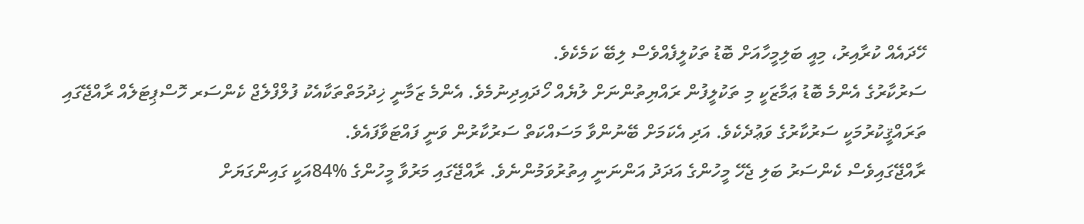ހޭދައެއް ކުރާއިރު، މިއީ ބަލިމީހާއަށް ބޮޑު ތަކުލީފެއްވެސް ލިބޭ ކަމެކެވެ.
ސަރުކާރުގެ އެންމެ ބޮޑު ޢަމާޒަކީ މި ތަކުލީފުން ރައްޔިތުންނަށް ލުޔެއް ހޯދައިދިނުމެވެ. އެންމެ ޒަމާނީ ޚިދުމަތްތަކާއެކު ފުލްފްލެޖް ކެންސަރ ހޮސްޕިޓަލެއް ރާއްޖޭގައި ތަރައްޤީކުރުމަކީ ސަރުކާރުގެ ވަޢުދެކެވެ. އަދި އެކަމަށް ބޭނުންވާ މަސައްކަތް ސަރުކާރުން ވަނީ ފައްޓަވާފައެވެ.
ރާއްޖޭގައިވެސް ކެންސަރު ބަލި ޖެހޭ މީހުންގެ އަދަދު އަންނަނީ އިތުރުވަމުންނެވެ. ރާއްޖޭގައި މަރުވާ މީހުންގެ %84އަކީ ގައިންގަޔަށް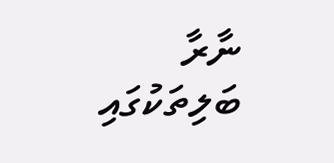ނާރާ ބަލިތަކުގައި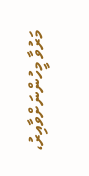މަރުވާ މީހުންނަށްވާއިރު،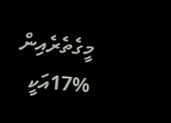މީގެތެރެއިން %17އަކީ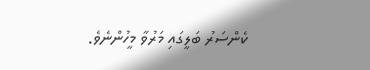ކެންސަރު ބަލީގައި މަރުވާ މީހުންނެވެ.